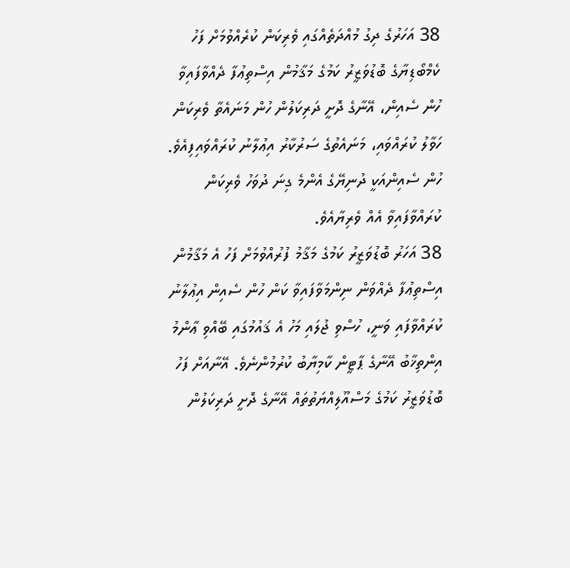38 އަހަރުގެ ދިގު މުއްދަތެއްގައި ވެރިކަން ކުރެއްވުމަށް ފަހު ކެމްބޯޑިޔާގެ ބޮޑުވަޒީރު ކަމުގެ މަޤާމުން އިސްތިޢުފާ ދެއްވާފައިވާ ހުން ސެއިން، އޭނާގެ ދޮށީ ދަރިކަލުން ހުން މަނައެތާ ވެރިކަން ހަވާލު ކުރައްވައި، މަނައެތުގެ ސަރުކާރު އިޢުލާނު ކުރައްވައިފިއެވެ. ހުން ސެއިންއަކީ ދުނިޔޭގެ އެންމެ ގިނަ ދުވަހު ވެރިކަން ކުރައްވާފައިވާ އެއް ވެރިޔާއެވެ.
38 އަހަރު ބޮޑުވަޒީރު ކަމުގެ މަޤާމު ފުރުއްވުމަށް ފަހު އެ މަޤާމުން އިސްތިޢުފާ ދެއްވަން ނިންމަވާފައިވާ ކަން ހުން ސެއިން އިޢުލާނު ކުރައްވާފައި ވަނީ، ހުސްވި ޖުލައި މަހު އެ ޤައުމުގައި ބޭއްވި ޢާންމު އިންތިޚާބު އޭނާގެ ޕާޓީން ކާމިޔާބު ކުރުމުންނެވެ. އޭނާއަށް ފަހު ބޮޑުވަޒީރު ކަމުގެ މަސްއޫލިއްޔަތުތައް އޭނާގެ ދޮށީ ދަރިކަލުން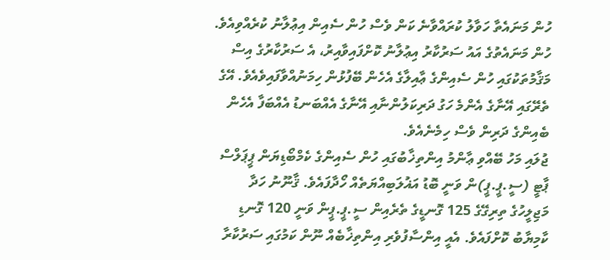ހުން މަނައެތާ ހަވާލު ކުރައްވާނެ ކަން ވެސް ހުން ސެއިން އިޢުލާނު ކުރެއްވިއެވެ.
ހުން މަނައެތުގެ އައު ސަރުކާރު އިޢުލާނު ކޮށްފައިވާއިރު، އެ ސަރުކާރުގެ އިސް މަޤާމުތަކުގައި ހުން ސެއިންގެ ޢާއިލާގެ އެހެން ބޭފުޅުން ހިމަނުއްވާފައިވެއެވެ. އޭގެ ތެރޭގައި އޭނާގެ އެންމެ ހަގު ދަރިކަލުންނާއި އޭނާގެ އެއްބަނޑު އެއްބަފާ އެހެން ބެއިންގެ ދަރިން ވެސް ހިމެނެއެވެ.
ޖުލައި މަހު ބޭއްވި ޢާންމު އިންތިޚާބުގައި ހުން ސެއިންގެ ކެމްބޯޑިޔަން ޕީޕަލްސް ޕާޓީ (ސީ.ޕީ.ޕީ)ން ވަނީ ބޮޑު އަޣުލަބިއްޔަތެއް ހޯދާފައެވެ. ޤާނޫނު ހަދާ މަޖިލީހުގެ ތިރިގޭގެ 125 ގޮނޑީގެ ތެރެއިން ސީ.ޕީ.ޕީން ވަނީ 120 ގޮނޑި ކާމިޔާބު ކޮށްފައެވެ. އެއީ އިންސާފުވެރި އިންތިޚާބެއް ނޫން ކަމުގައި ސަރުކާރާ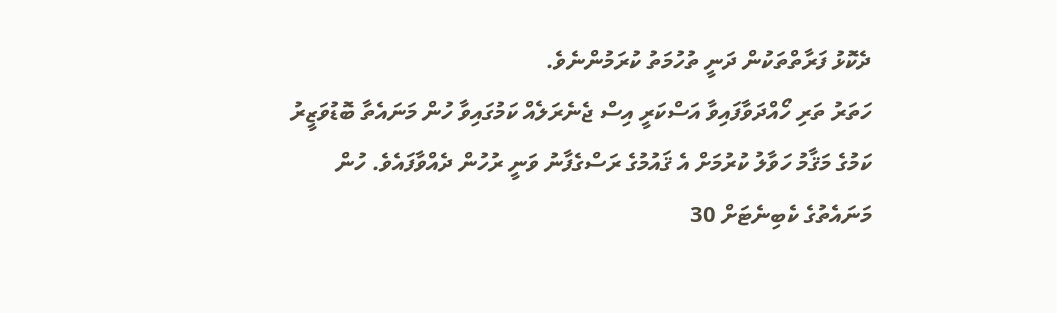ދެކޮޅު ފަރާތްތަކުން ދަނީ ތުހުމަތު ކުރަމުންނެވެ.
ހަތަރު ތަރި ހޯއްދަވާފައިވާ އަސްކަރީ އިސް ޖެނެރަލެއް ކަމުގައިވާ ހުން މަނައެތާ ބޮޑުވަޒީރު ކަމުގެ މަޤާމު ހަވާލު ކުރުމަށް އެ ޤައުމުގެ ރަސްގެފާނު ވަނީ ރުހުން ދެއްވާފައެވެ. ހުން މަނައެތުގެ ކެބިނެޓަށް 30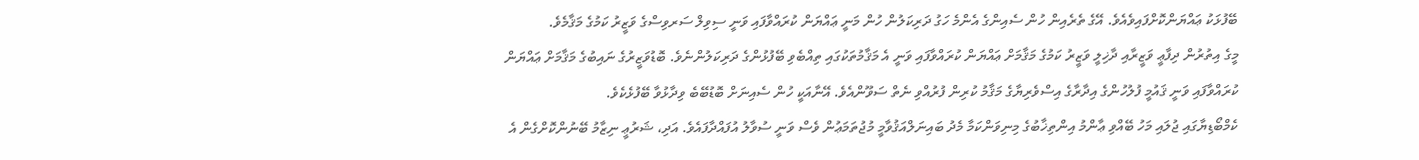ބޭފުޅަކު ޢައްޔަންކޮށްފައިވެއެވެ. އޭގެ ތެރެއިން ހުން ސެއިންގެ އެންމެ ހަގު ދަރިކަލުން ހުން މަނީ ޢައްޔަން ކުރައްވާފައި ވަނީ ސިވިލް ސަރވިސްގެ ވަޒީރު ކަމުގެ މަޤާމެވެ.
މީގެ އިތުރުން ދިފާޢީ ވަޒީރާއި ދާޚިލީ ވަޒީރު ކަމުގެ މަޤާމަށް ޢައްޔަން ކުރައްވާފައި ވަނީ އެ މަޤާމުތަކުގައި ތިއްބެވި ބޭފުޅުންގެ ދަރިކަލުންނެވެ. ބޮޑުވަޒީރުގެ ނައިބުގެ މަޤާމަށް ޢައްޔަން ކުރައްވާފައި ވަނީ ޤައުމީ ފުލުހުންގެ އިދާރާގެ އިސްވެރިޔާގެ މަޤާމު ކުރިން ފުރުއްވި ނެތް ސަވޫންއެވެ. އޭނާއަކީ ހުން ސެއިނަށް ބޮޑުބޭބެ ވިދާޅުވާ ބޭފުޅެކެވެ.
ކެމްބޯޑިޔާގައި ޖުލައި މަހު ބޭއްވި ޢާންމު އިންތިޚާބުގެ މިނިވަންކަމާ މެދު ބައިނަލްއަޤުވާމީ މުޖުތަމަޢުން ވެސް ވަނީ ސުވާލު އުފައްދާފައެވެ. އަދި، ޝަރުޢީ ނިޒާމު ބޭނުންކޮށްގެން އެ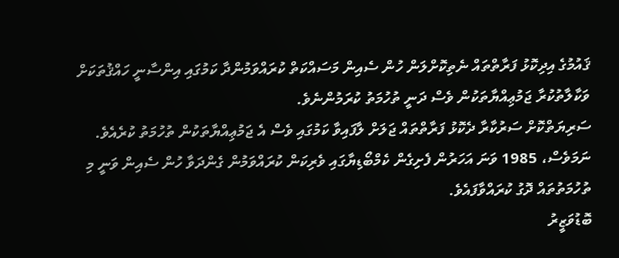ޤައުމުގެ އިދިކޮޅު ފަރާތްތައް ނެތިކޮށްލަން ހުން ސެއިން މަސައްކަތް ކުރައްވަމުންދާ ކަމުގައި އިންސާނީ ހައްޤުތަކަށް ވަކާލާތުކުރާ ޖަމުޢިއްޔާތަކުން ވެސް ދަނީ ތުހުމަތު ކުރަމުންނެވެ.
ސަރިޔަތްކޮށް ސަރުކާރާ ދެކޮޅު ފަރާތްތައް ޖަލަށް ލާފައިވާ ކަމުގައި ވެސް އެ ޖަމުޢިއްޔާތަކުން ތުހުމަތު ކުރެއެވެ. ނަމަވެސް، 1985 ވަނަ އަހަރުން ފެށިގެން ކެމްބޯޑިޔާގައި ވެރިކަން ކުރައްވަމުން ގެންދަވާ ހުން ސެއިން ވަނީ މި ތުހުމަތުތައް ދޮގު ކުރައްވާފައެވެ.
ބޮޑުވަޒީރު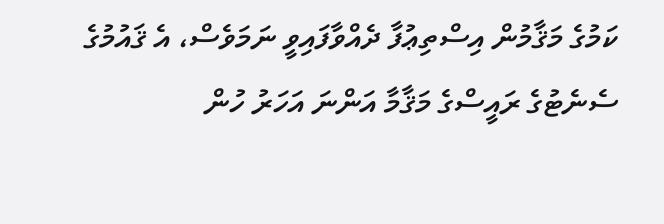ކަމުގެ މަޤާމުން އިސްތިޢުފާ ދެއްވާފައިވީ ނަމަވެސް، އެ ޤައުމުގެ ސެނެޓުގެ ރައީސްގެ މަޤާމާ އަންނަ އަހަރު ހުން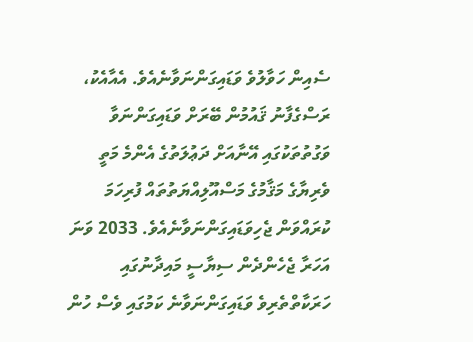ސެއިން ހަވާލުވެ ވަޑައިގަންނަވާނެއެވެ. އެއާއެކު، ރަސްގެފާނު ޤައުމުން ބޭރަށް ވަޑައިގަންނަވާ ވަގުތުތަކުގައި އޭނާއަށް ދަޢުލަތުގެ އެންމެ މަތީ ވެރިޔާގެ މަޤާމުގެ މަސްއޫލިއްޔަތުތައް ފުރިހަމަ ކުރައްވަން ޖެހިވަޑައިގަންނަވާނެއެވެ. 2033 ވަނަ އަހަރާ ޖެހެންދެން ސިޔާސީ މައިދާނުގައި ހަރަކާތްތެރިވެ ވަޑައިގަންނަވާނެ ކަމުގައި ވެސް ހުން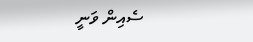ސެއިން ވަނީ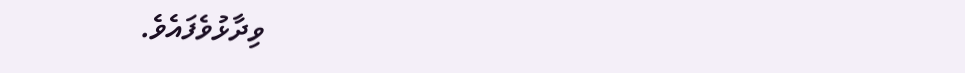ވިދާޅުވެފައެވެ.